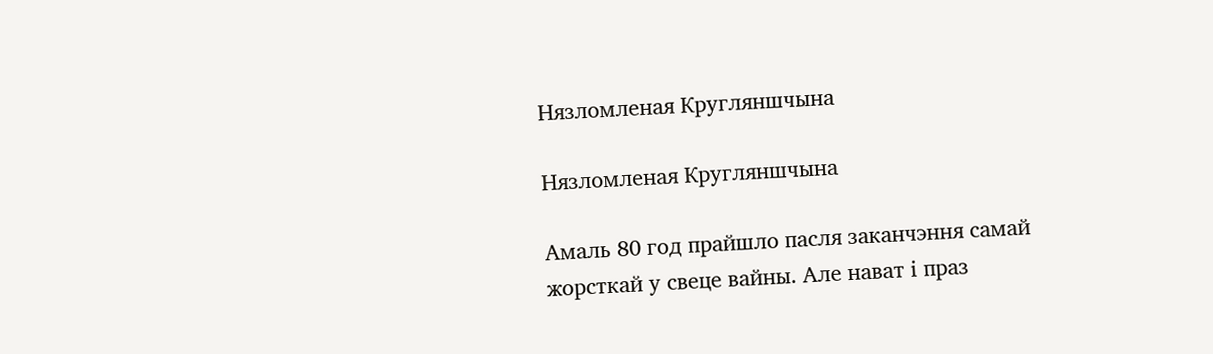Нязломленая Кругляншчына

Нязломленая Кругляншчына

Амаль 80 год прайшло пасля заканчэння самай жорсткай у свеце вайны. Але нават і праз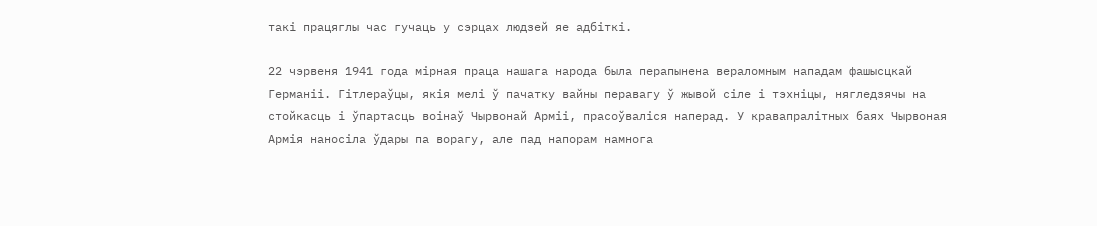такі працяглы час гучаць у сэрцах людзей яе адбіткі.

22 чэрвеня 1941 года мірная праца нашага народа была перапынена вераломным нападам фашысцкай Германіі. Гітлераўцы, якія мелі ў пачатку вайны перавагу ў жывой сіле і тэхніцы, нягледзячы на стойкасць і ўпартасць воінаў Чырвонай Арміі, прасоўваліся наперад. У кравапралітных баях Чырвоная Армія наносіла ўдары па ворагу, але пад напорам намнога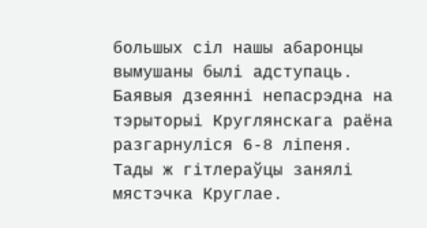большых сіл нашы абаронцы вымушаны былі адступаць. Баявыя дзеянні непасрэдна на тэрыторыі Круглянскага раёна разгарнуліся 6-8 ліпеня. Тады ж гітлераўцы занялі мястэчка Круглае.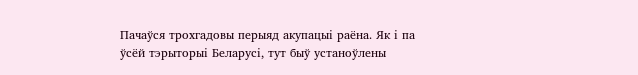Пачаўся трохгадовы перыяд акупацыі раёна. Як і па ўсёй тэрыторыі Беларусі, тут быў устаноўлены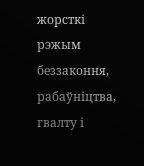жорсткі рэжым беззаконня, рабаўніцтва, гвалту і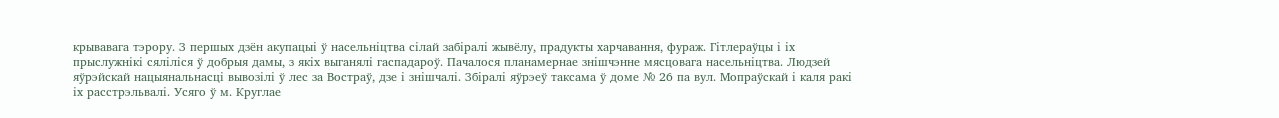крывавага тэрору. З першых дзён акупацыі ў насельніцтва сілай забіралі жывёлу, прадукты харчавання, фураж. Гітлераўцы і іх прыслужнікі сяліліся ў добрыя дамы, з якіх выганялі гаспадароў. Пачалося планамернае знішчэнне мясцовага насельніцтва. Людзей яўрэйскай нацыянальнасці вывозілі ў лес за Востраў, дзе і знішчалі. Збіралі яўрэеў таксама ў доме № 26 па вул. Мопраўскай і каля ракі іх расстрэльвалі. Усяго ў м. Круглае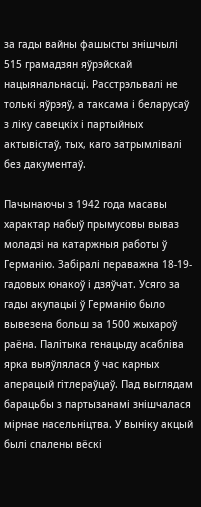за гады вайны фашысты знішчылі 515 грамадзян яўрэйскай нацыянальнасці. Расстрэльвалі не толькі яўрэяў, а таксама і беларусаў з ліку савецкіх і партыйных актывістаў, тых, каго затрымлівалі без дакументаў.

Пачынаючы з 1942 года масавы характар набыў прымусовы вываз моладзі на катаржныя работы ў Германію. Забіралі пераважна 18-19-гадовых юнакоў і дзяўчат. Усяго за гады акупацыі ў Германію было вывезена больш за 1500 жыхароў раёна. Палітыка генацыду асабліва ярка выяўлялася ў час карных аперацый гітлераўцаў. Пад выглядам барацьбы з партызанамі знішчалася мірнае насельніцтва. У выніку акцый былі спалены вёскі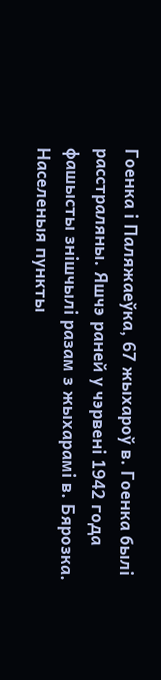Гоенка і Паляжаеўка, 67 жыхароў в. Гоенка былі расстраляны. Яшчэ раней у чэрвені 1942 года фашысты знішчылі разам з жыхарамі в. Бярозка. Населеныя пункты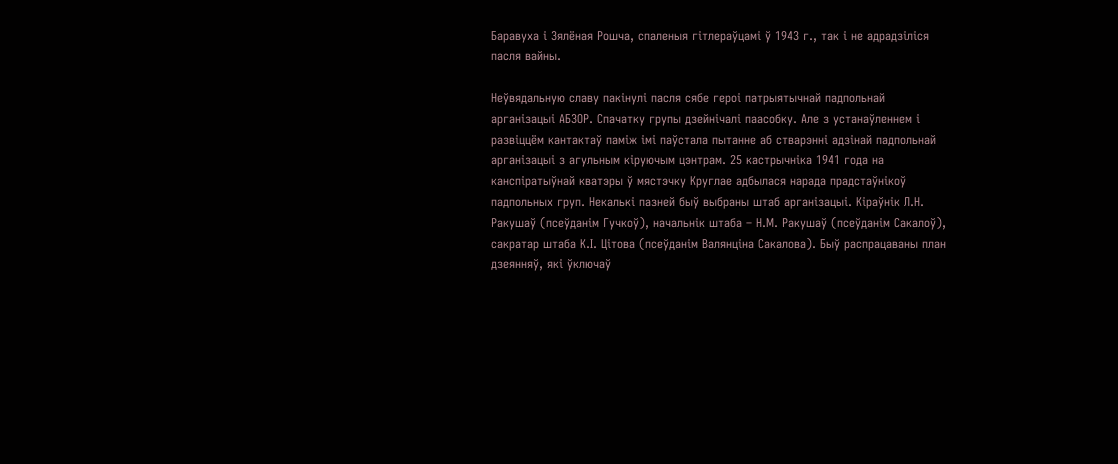Баравуха і Зялёная Рошча, спаленыя гітлераўцамі ў 1943 г., так і не адрадзіліся пасля вайны.

Неўвядальную славу пакінулі пасля сябе героі патрыятычнай падпольнай арганізацыі АБЗОР. Спачатку групы дзейнічалі паасобку. Але з устанаўленнем і развіццём кантактаў паміж імі паўстала пытанне аб стварэнні адзінай падпольнай арганізацыі з агульным кіруючым цэнтрам. 25 кастрычніка 1941 года на канспіратыўнай кватэры ў мястэчку Круглае адбылася нарада прадстаўнікоў падпольных груп. Некалькі пазней быў выбраны штаб арганізацыі. Кіраўнік Л.Н. Ракушаў (псеўданім Гучкоў), начальнік штаба – Н.М. Ракушаў (псеўданім Сакалоў), сакратар штаба К.І. Цітова (псеўданім Валянціна Сакалова). Быў распрацаваны план дзеянняў, які ўключаў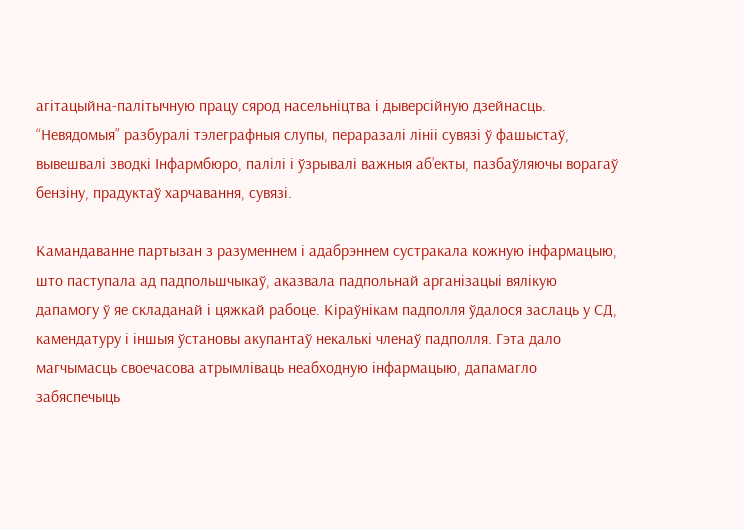агітацыйна-палітычную працу сярод насельніцтва і дыверсійную дзейнасць. “Невядомыя” разбуралі тэлеграфныя слупы, пераразалі лініі сувязі ў фашыстаў, вывешвалі зводкі Інфармбюро, палілі і ўзрывалі важныя аб’екты, пазбаўляючы ворагаў бензіну, прадуктаў харчавання, сувязі.

Камандаванне партызан з разуменнем і адабрэннем сустракала кожную інфармацыю, што паступала ад падпольшчыкаў, аказвала падпольнай арганізацыі вялікую дапамогу ў яе складанай і цяжкай рабоце. Кіраўнікам падполля ўдалося заслаць у СД, камендатуру і іншыя ўстановы акупантаў некалькі членаў падполля. Гэта дало магчымасць своечасова атрымліваць неабходную інфармацыю, дапамагло забяспечыць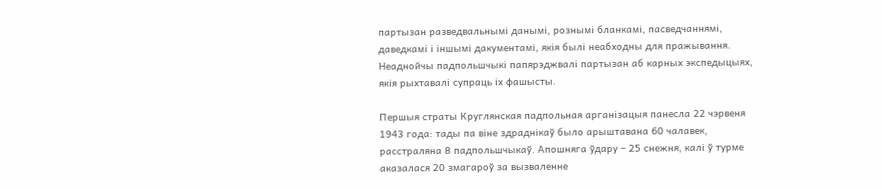партызан разведвальнымі данымі, рознымі бланкамі, пасведчаннямі, даведкамі і іншымі дакументамі, якія былі неабходны для пражывання. Неаднойчы падпольшчыкі папярэджвалі партызан аб карных экспедыцыях, якія рыхтавалі супраць іх фашысты.

Першыя страты Круглянская падпольная арганізацыя панесла 22 чэрвеня 1943 года: тады па віне здраднікаў было арыштавана 60 чалавек, расстраляна 8 падпольшчыкаў. Апошняга ўдару – 25 снежня, калі ў турме аказалася 20 змагароў за вызваленне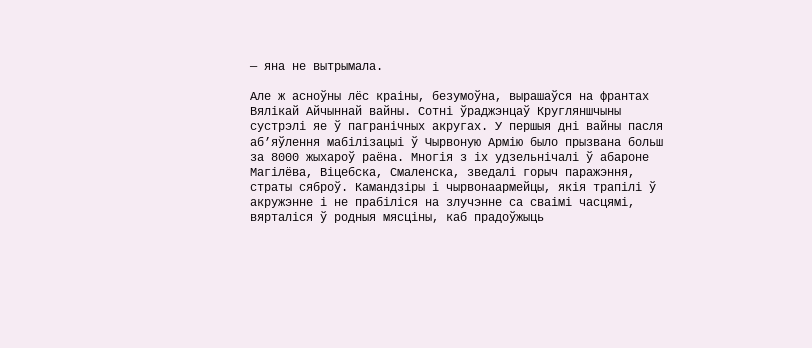— яна не вытрымала.

Але ж асноўны лёс краіны, безумоўна, вырашаўся на франтах Вялікай Айчыннай вайны. Сотні ўраджэнцаў Кругляншчыны сустрэлі яе ў пагранічных акругах. У першыя дні вайны пасля аб’яўлення мабілізацыі ў Чырвоную Армію было прызвана больш за 8000 жыхароў раёна. Многія з іх удзельнічалі ў абароне Магілёва, Віцебска, Смаленска, зведалі горыч паражэння, страты сяброў. Камандзіры і чырвонаармейцы, якія трапілі ў акружэнне і не прабіліся на злучэнне са сваімі часцямі, вярталіся ў родныя мясціны, каб прадоўжыць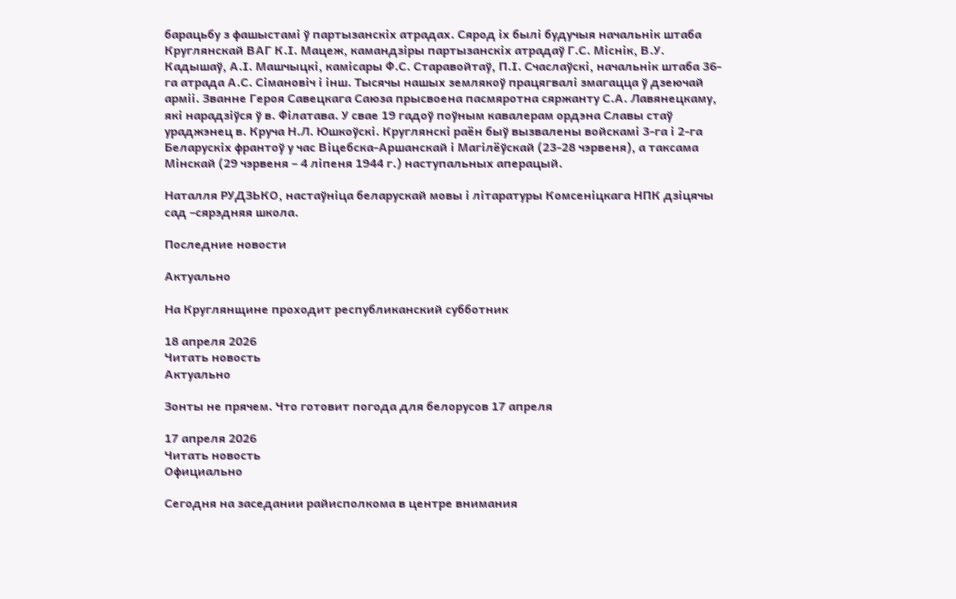барацьбу з фашыстамі ў партызанскіх атрадах. Сярод іх былі будучыя начальнік штаба Круглянскай ВАГ К.І. Мацеж, камандзіры партызанскіх атрадаў Г.С. Міснік, В.У. Кадышаў, А.І. Машчыцкі, камісары Ф.С. Старавойтаў, П.І. Счаслаўскі, начальнік штаба 36-га атрада А.С. Сімановіч і інш. Тысячы нашых землякоў працягвалі змагацца ў дзеючай арміі. Званне Героя Савецкага Саюза прысвоена пасмяротна сяржанту С.А. Лавянецкаму, які нарадзіўся ў в. Філатава. У свае 19 гадоў поўным кавалерам ордэна Славы стаў ураджэнец в. Круча Н.Л. Юшкоўскі. Круглянскі раён быў вызвалены войскамі 3-га і 2-га Беларускіх франтоў у час Віцебска-Аршанскай і Магілёўскай (23-28 чэрвеня), а таксама Мінскай (29 чэрвеня – 4 ліпеня 1944 г.) наступальных аперацый.

Наталля РУДЗЬКО, настаўніца беларускай мовы і літаратуры Комсеніцкага НПК дзіцячы сад –сярэдняя школа.

Последние новости

Актуально

На Круглянщине проходит республиканский субботник

18 апреля 2026
Читать новость
Актуально

Зонты не прячем. Что готовит погода для белорусов 17 апреля

17 апреля 2026
Читать новость
Официально

Сегодня на заседании райисполкома в центре внимания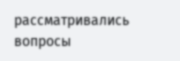рассматривались вопросы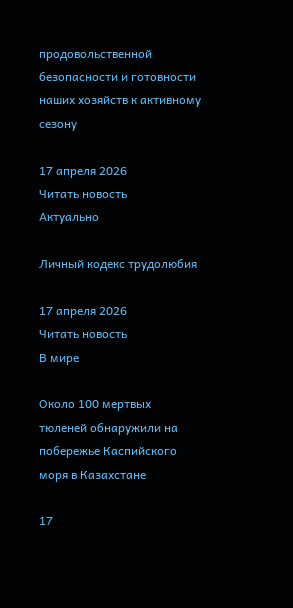продовольственной безопасности и готовности наших хозяйств к активному сезону

17 апреля 2026
Читать новость
Актуально

Личный кодекс трудолюбия

17 апреля 2026
Читать новость
В мире

Около 100 мертвых тюленей обнаружили на побережье Каспийского моря в Казахстане

17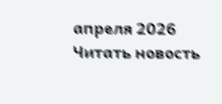апреля 2026
Читать новость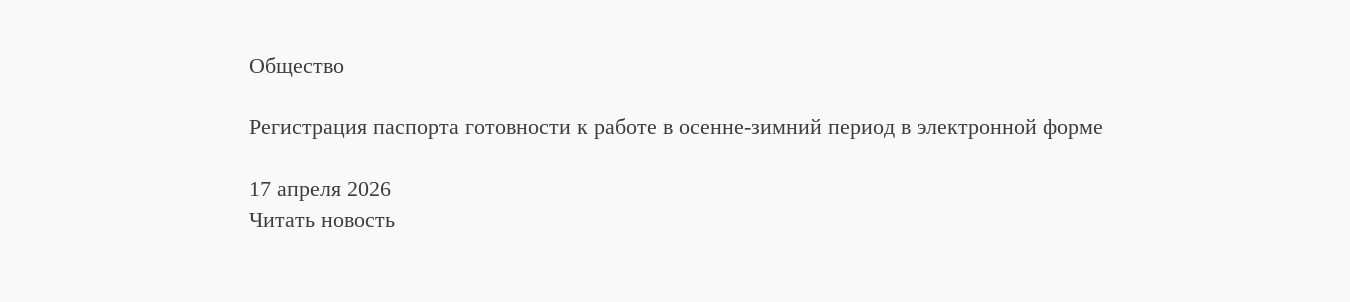Общество

Регистрация паспорта готовности к работе в осенне-зимний период в электронной форме

17 апреля 2026
Читать новость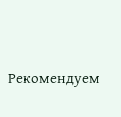Рекомендуем